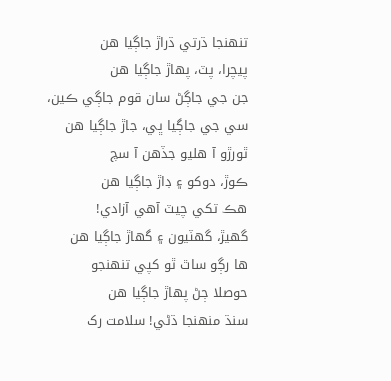تنهنجا ڌرتي ڌراڙ جاڳيا هن
پيچرا، پٽ، پهاڙ جاڳيا هن
جن جي جاڳڻ سان قوم جاڳي ڪين،
سي جي جاڳيا ڀي، جاڙ جاڳيا هن
ٿورڙو آ هليو جڏهن آ سچ
ڪوڙ، دوکو ۽ ڊاڙ جاڳيا هن
هڪ تکي چيٽ آهي آزادي!
گھيڙ، گھٽيون ۽ گھاڙ جاڳيا هن
ها رڳو ساٿ ٿو کپي تنهنجو
حوصلا ڄڻ پهاڙ جاڳيا هن
سنڌ منهنجا ڌڻي! سلامت رک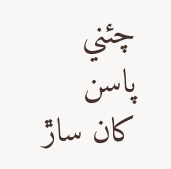چئني پاسن کان ساڙ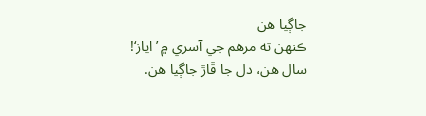جاڳيا هن
ڪنهن ته مرهم جي آسري ۾ ’اياز‘!
سال هن، دل جا ڦاڙ جاڳيا هن.